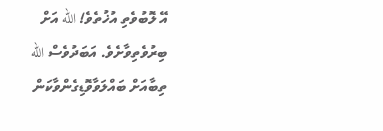އޭ ލޮބުވެތި އުޚުތެވެ! الله އަށް ބިރުވެތިވާށެވެ. އަބަދުވެސް الله ތިބާއަށް ބައްލަވާވޮޑިގެންވާކަން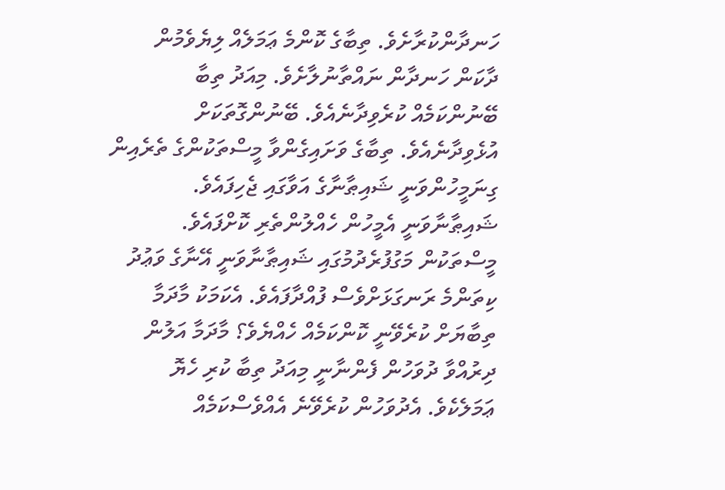ހަނދާންކުރާށެވެ. ތިބާގެ ކޮންމެ ޢަމަލެއް ލިޔެވެމުން ދާކަން ހަނދާން ނައްތާނުލާށެވެ. މިއަދު ތިބާ ބޭނުންކަމެއް ކުރެވިދާނެއެވެ. ބޭނުންގޮތަކަށް އުޅެވިދާނެއެވެ. ތިބާގެ ވަށައިގެންވާ މީސްތަކުންގެ ތެރެއިން ގިނަމީހުންވަނީ ޝައިޠާނާގެ އަވާގައި ޖެހިފައެވެ. ޝައިޠާނާވަނީ އެމީހުން ހެއްލުންތެރި ކޮށްފައެވެ. މީސްތަކުން މަގުފުރެދުމުގައި ޝައިޠާނާވަނީ އޭނާގެ ވަޢުދު ކިތަންމެ ރަނގަޅަށްވެސް ފުއްދާފައެވެ. އެކަމަކު މާދަމާ ތިބާޔަށް ކުރެވޭނީ ކޮންކަމެއް ހެއްޔެވެ؟ މާދަމާ އަލުން ދިރުއްވާ ދުވަހުން ފެންނާނީ މިއަދު ތިބާ ކުރި ހެޔޮ ޢަމަލެކެވެ. އެދުވަހުން ކުރެވޭނެ އެއްވެސްކަމެއް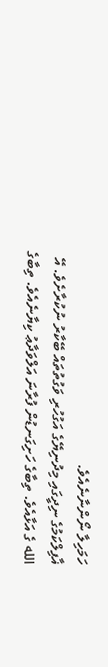ހަމަހިލާ ނޯންނާނެއެވެ.
ޣާފިލްކަމުގެ ނިދީގައި މިދުނިޔޭގެ އަގުހުރި ވަގުތުތައް ބޭކާރު ނުކުރާށެވެ. އޭ الله ގެ އަޅާއެވެ. ތިބާގެ ހަށިގަނޑުން ފުރާނަ އަލްވަދާޢު ކިޔާނެއެވެ. ތިބާގެ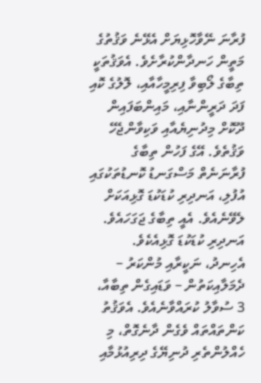ފުރާނަ ނޭވާހޮޅިޔަށް އެޅޭނެ ވަޤުތުގެ މަތީން ހަނދާންކުރާށެވެ. އެވަޤުތަކީ ތިބާގެ ލޯބިވާ ފިރިމީހާއާއި، ލޮލުގެ ކޮއި ފަދަ ދަރީންނާއި، މައިންބަފައިން ދޫކޮށް މިދުނިޔެއާއި ވަކިވާންޖެހޭ ވަޤުތެވެ. އޭގެ ފަހުން ތިބާގެ ފުރާނަނެތް މަސްގަނޑު ކޮނޑުތަކުގައި އުފުލި، އަނދިރި ކުޑަކުޑަ ގޮޅިއަކަށް ލެވޭނެއެވެ. އެއީ ތިބާގެ ޖަގަހައެވެ. އަނދިރި ކުޑަކުޑަ ގޮޅިއެކެވެ. އެހިނދު، ނަކީރާއި މުންކަރު – ދެމަލާއިކަތުން – ވަޑައިގެން ތިބާއާ، 3 ސުވާލު ކުރައްވާނެއެވެ. އެވަޤުތު ކަންތައްތައް ވެގެން ދާނެގޮތް، މި ހެއްލުންތެރި ދުނިޔޭގެ ދިރިއުޅުމާއި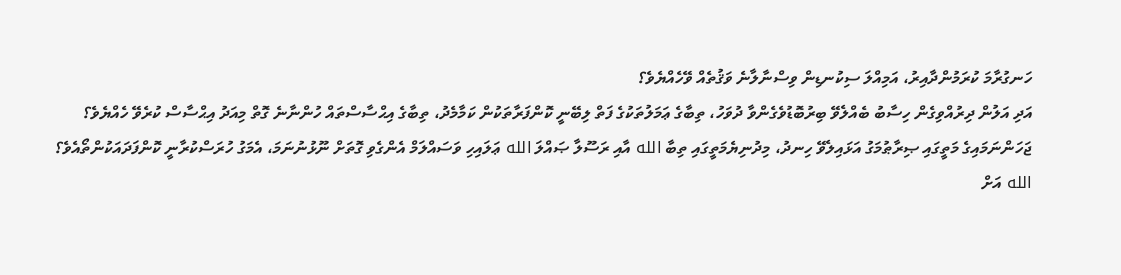ހަނގުރާމަ ކުރަމުންދާއިރު، އަމިއްލަ ސިކުނޑިން ވިސްނާލާނެ ވަޤުތެއް ވޭހެއްޔެވެ؟
އަދި އަލުން ދިރުއްވިގެން ހިސާބު ބެއްލެވޭ ބިރުބޮޑުވެގެންވާ ދުވަހު، ތިބާގެ ޢަމަލުތަކުގެ ފަތް ލިބޭނީ ކޮންފަރާތަކުން ކަމާމެދު، ތިބާގެ އިޙްސާސްތައް ހުންނާނެ ގޮތް މިއަދު އިޙްސާސް ކުރެވޭ ހެއްޔެވެ؟ ޖަހަންނަމައިގެ މަތީގައި ޞިރާޠުމަގު އަޅައިލެވޭ ހިނދު، މިދުނިޔެމަތީގައި ތިބާ الله އާއި ރަސޫލާ ޞައްލަ الله ޢަލައިހި ވަސައްލަމް އެންގެވި ގޮތަށް ނޫޅުނުނަމަ، އެމަގު ހުރަސްކުރާނީ ކޮންފަދައަކުންތޯއެވެ؟
الله އަށް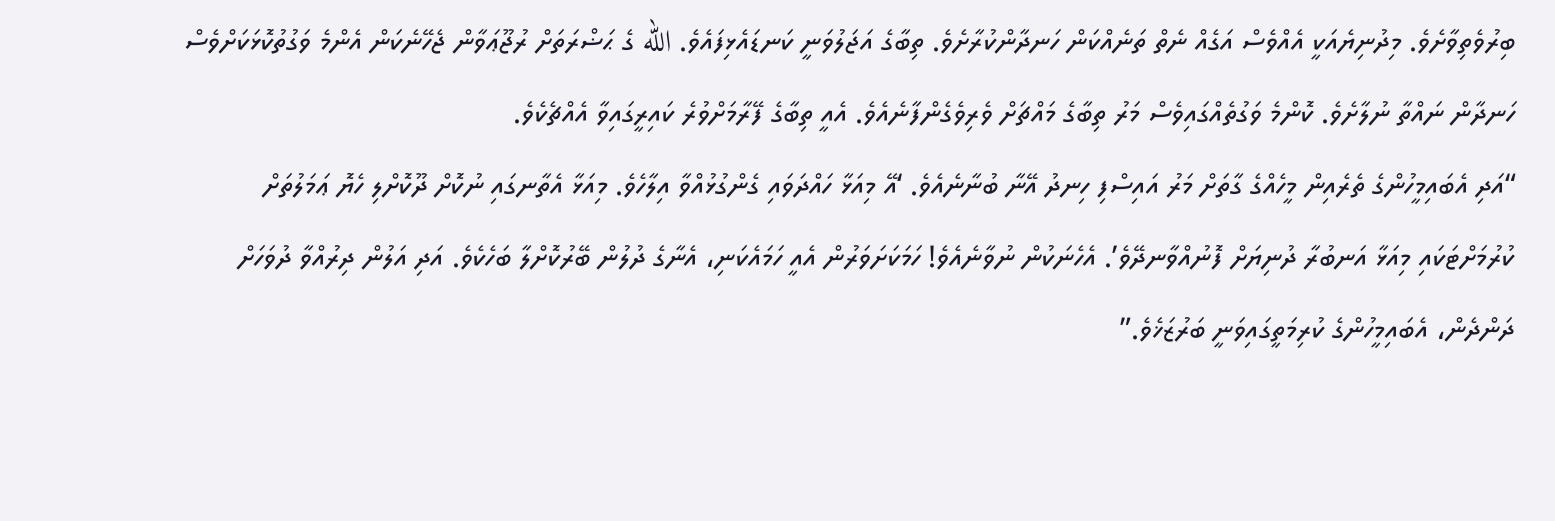ބިރުވެތިވާށެވެ. މިދުނިޔެއަކީ އެއްވެސް އަގެއް ނެތް ތަނެއްކަން ހަނދާންކުރާށެވެ. ތިބާގެ އަޖަލުވަނީ ކަނޑައެޅިފައެވެ. الله ގެ ޙަޟްރަތަށް ރުޖޫޢަވާން ޖެހޭނެކަން އެންމެ ވަގުތުކޮޅަކަށްވެސް ހަނދާން ނައްތާ ނުލާށެވެ. ކޮންމެ ވަގުތެއްގައިވެސް މަރު ތިބާގެ މައްޗަށް ވެރިވެގެންފާނެއެވެ. އެއީ ތިބާގެ ފޭރާމަށްވުރެ ކައިރީގައިވާ އެއްޗެކެވެ.
“އަދި އެބައިމީހުންގެ ތެރެއިން މީހެއްގެ ގާތަށް މަރު އައިސްފި ހިނދު އޭނާ ބުނާނެއެވެ. ‘އޭ މިއަޅާ ހައްދަވައި ގެންގުޅުއްވާ އިލާހެވެ. މިއަޅާ އެތާނގައި ނުކޮށް ދޫކޮށްލި ހެޔޮ ޢަމަލުތަށް ކުރުމަށްޓަކައި މިއަޅާ އަނބުރާ ދުނިޔަށް ފޮނުއްވާނދޭވެ’. އެހެނަކުން ނުވާނެއެވެ! ހަމަކަށަވަރުން އެއީ ހަމައެކަނި، އެނާގެ ދުލުން ބޭރުކޮށްލާ ބަހެކެވެ. އަދި އަލުން ދިރުއްވާ ދުވަހަށް ދަންދެން، އެބައިމީހުންގެ ކުރިމަތީގައިވަނީ ބަރުޒަޚެވެ.”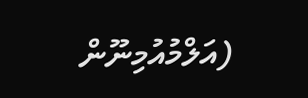(އަލްމުއުމިނޫން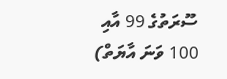ސޫރަތުގެ 99 އާއި 100 ވަނަ އާޔަތް)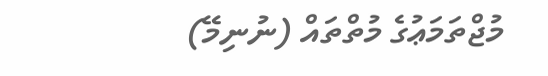މުޖްތަމަޢުގެ މުތްތައް (ނުނިމޭ)